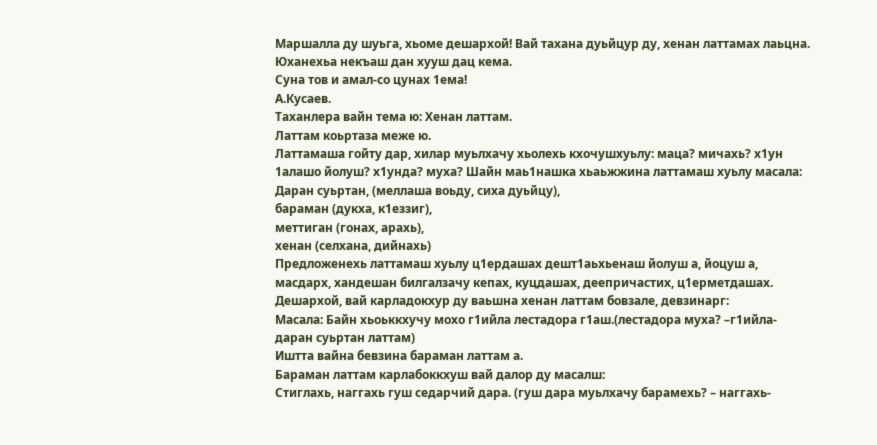Маршалла ду шуьга, хьоме дешархой! Вай тахана дуьйцур ду, хенан латтамах лаьцна.
Юханехьа некъаш дан хууш дац кема.
Суна тов и амал-со цунах 1ема!
А.Кусаев.
Таханлера вайн тема ю: Хенан латтам.
Латтам коьртаза меже ю.
Латтамаша гойту дар, хилар муьлхачу хьолехь кхочушхуьлу: маца? мичахь? х1ун 1алашо йолуш? х1унда? муха? Шайн маь1нашка хьаьжжина латтамаш хуьлу масала:
Даран суьртан, (меллаша воьду, сиха дуьйцу),
бараман (дукха, к1еззиг),
меттиган (гонах, арахь),
хенан (селхана, дийнахь)
Предложенехь латтамаш хуьлу ц1ердашах дешт1аьхьенаш йолуш а, йоцуш а, масдарх, хандешан билгалзачу кепах, куцдашах, деепричастих, ц1ерметдашах.
Дешархой, вай карладокхур ду ваьшна хенан латтам бовзале, девзинарг:
Масала: Байн хьоьккхучу мохо г1ийла лестадора г1аш.(лестадора муха? –г1ийла-даран суьртан латтам)
Иштта вайна бевзина бараман латтам а.
Бараман латтам карлабоккхуш вай далор ду масалш:
Стиглахь, наггахь гуш седарчий дара. (гуш дара муьлхачу барамехь? – наггахь-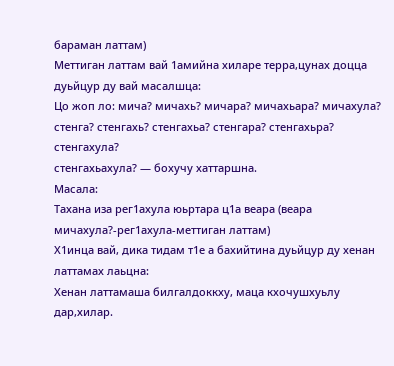бараман латтам)
Меттиган латтам вай 1амийна хиларе терра,цунах доцца дуьйцур ду вай масалшца:
Цо жоп ло: мича? мичахь? мичара? мичахьара? мичахула? стенга? стенгахь? стенгахьа? стенгара? стенгахьра? стенгахула?
стенгахьахула? — бохучу хаттаршна.
Масала:
Тахана иза рег1ахула юьртара ц1а веара (веара мичахула?-рег1ахула-меттиган латтам)
Х1инца вай, дика тидам т1е а бахийтина дуьйцур ду хенан латтамах лаьцна:
Хенан латтамаша билгалдоккху, маца кхочушхуьлу дар,хилар.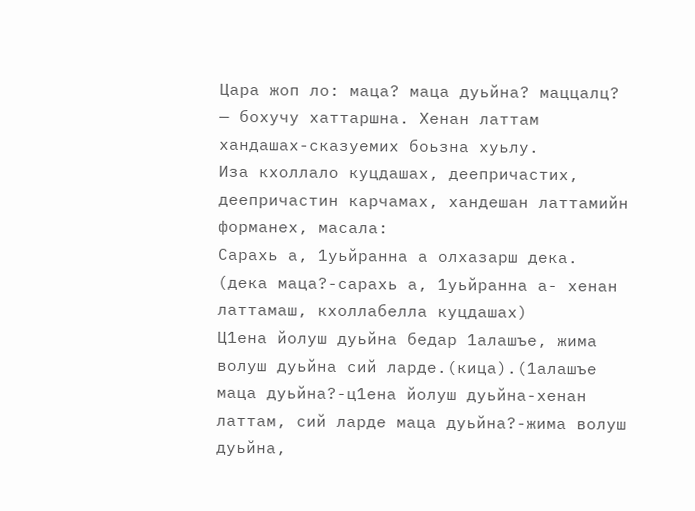Цара жоп ло: маца? маца дуьйна? маццалц? — бохучу хаттаршна. Хенан латтам хандашах-сказуемих боьзна хуьлу.
Иза кхоллало куцдашах, деепричастих, деепричастин карчамах, хандешан латтамийн форманех, масала:
Сарахь а, 1уьйранна а олхазарш дека. (дека маца?-сарахь а, 1уьйранна а- хенан латтамаш, кхоллабелла куцдашах)
Ц1ена йолуш дуьйна бедар 1алашъе, жима волуш дуьйна сий ларде.(кица).(1алашъе маца дуьйна?-ц1ена йолуш дуьйна-хенан латтам, сий ларде маца дуьйна?-жима волуш дуьйна,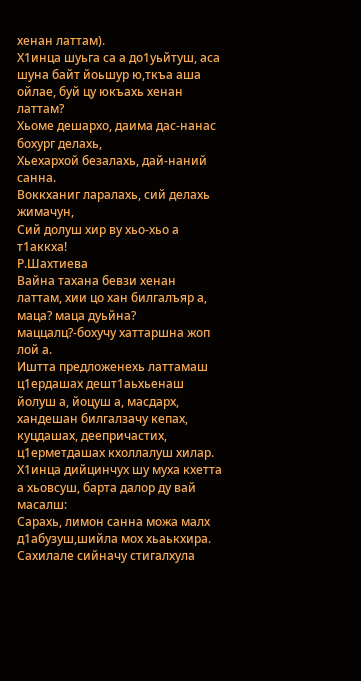хенан латтам).
Х1инца шуьга са а до1уьйтуш, аса шуна байт йоьшур ю,ткъа аша ойлае, буй цу юкъахь хенан латтам?
Хьоме дешархо, даима дас-нанас бохург делахь,
Хьехархой безалахь, дай-наний санна.
Воккханиг ларалахь, сий делахь жимачун,
Сий долуш хир ву хьо-хьо а т1аккха!
Р.Шахтиева
Вайна тахана бевзи хенан латтам, хии цо хан билгалъяр а, маца? маца дуьйна? маццалц?-бохучу хаттаршна жоп лой а.
Иштта предложенехь латтамаш ц1ердашах дешт1аьхьенаш йолуш а, йоцуш а, масдарх, хандешан билгалзачу кепах, куцдашах, деепричастих, ц1ерметдашах кхоллалуш хилар.
Х1инца дийцинчух шу муха кхетта а хьовсуш, барта далор ду вай масалш:
Сарахь, лимон санна можа малх д1абузуш,шийла мох хьаькхира. Сахилале сийначу стигалхула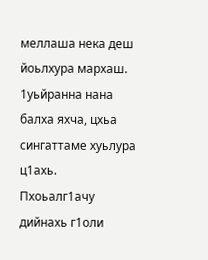меллаша нека деш йоьлхура мархаш. 1уьйранна нана балха яхча, цхьа сингаттаме хуьлура ц1ахь.
Пхоьалг1ачу дийнахь г1оли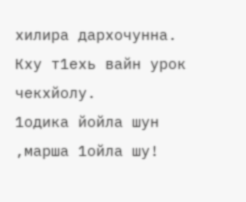хилира дархочунна.
Кху т1ехь вайн урок чекхйолу.
1одика йойла шун ,марша 1ойла шу!